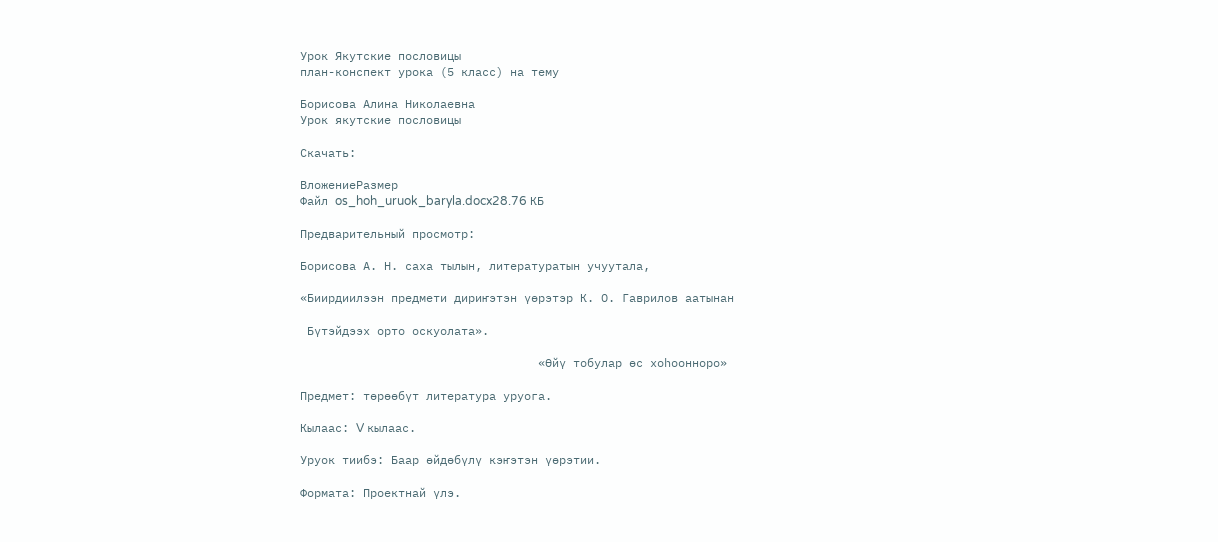Урок Якутские пословицы
план-конспект урока (5 класс) на тему

Борисова Алина Николаевна
Урок якутские пословицы

Скачать:

ВложениеРазмер
Файл os_hoh_uruok_baryla.docx28.76 КБ

Предварительный просмотр:

Борисова А. Н. саха тылын, литературатын учуутала,

«Биирдиилээн предмети дириҥэтэн үөрэтэр К. О. Гаврилов аатынан

 Бүтэйдээх орто оскуолата».

                                  «Өйү тобулар өс хоһоонноро»

Предмет: төрөөбүт литература уруога.

Кылаас: V кылаас.

Уруок тиибэ: Баар өйдөбүлү кэҥэтэн үөрэтии.

Формата: Проектнай үлэ.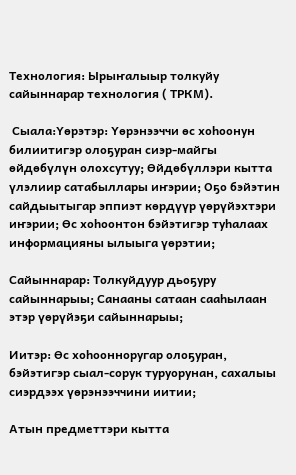Технология: Ырыҥалыыр толкуйу сайыннарар технология ( ТРКМ).

 Сыала:Үөрэтэр: Үөрэнээччи өс хоһоонун билиитигэр олоҕуран сиэр-майгы өйдөбүлүн олохсутуу; Өйдөбүллэри кытта үлэлиир сатабыллары иҥэрии; Оҕо бэйэтин сайдыытыгар эппиэт көрдүүр үөрүйэхтэри иҥэрии; Өс хоһоонтон бэйэтигэр туһалаах информацияны ылыыга үөрэтии;

Сайыннарар: Толкуйдуур дьоҕуру сайыннарыы; Санааны сатаан сааһылаан этэр үөрүйэҕи сайыннарыы;

Иитэр: Өс хоһоонноругар олоҕуран, бэйэтигэр сыал-сорук туруорунан, сахалыы сиэрдээх үөрэнээччини иитии;

Атын предметтэри кытта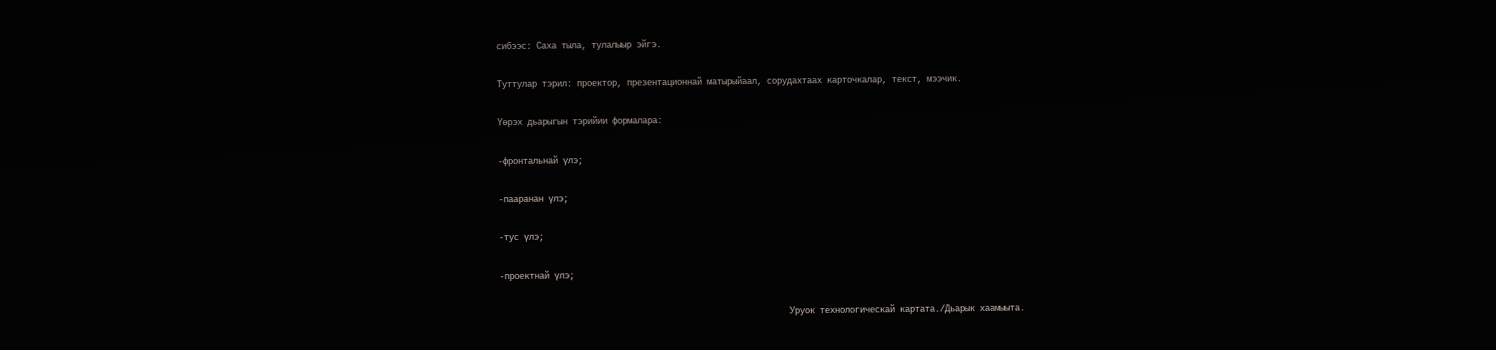сибээс: Саха тыла, тулалыыр эйгэ.

Туттулар тэрил: проектор, презентационнай матырыйаал, сорудахтаах карточкалар, текст, мээчик.

Үөрэх дьарыгын тэрийии формалара:

-фронтальнай үлэ;

-пааранан үлэ;

-тус үлэ;

-проектнай үлэ;

                                                          Уруок технологическай картата./Дьарык хаамыыта.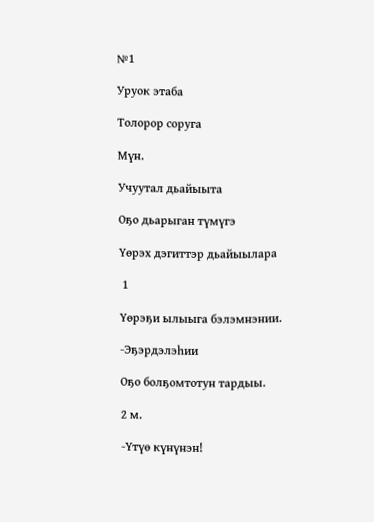№1

Уруок этаба

Толорор соруга

Мүн.

Учуутал дьайыыта

Оҕо дьарыган түмүгэ

Үөрэх дэгиттэр дьайыылара

 1

Үөрэҕи ылыыга бэлэмнэнии.

-Эҕэрдэлэһии

Оҕо болҕомтотун тардыы.

2 м.

-Үтүө күнүнэн!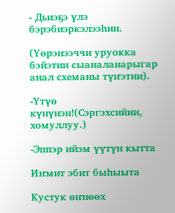- Дьиэҕэ үлэ бэрэбиэркэлээһин.

(Үөрэнээччи уруокка бэйэтин сыаналанарыгар анал схеманы түҥэтии).

-Үтүө күнүнэн!(Сэргэхсийии, хомуллуу.)

-Эппэр ийэм үүтүн кытта

Иҥмит эбит быһыыта

Кустук өҥнөөх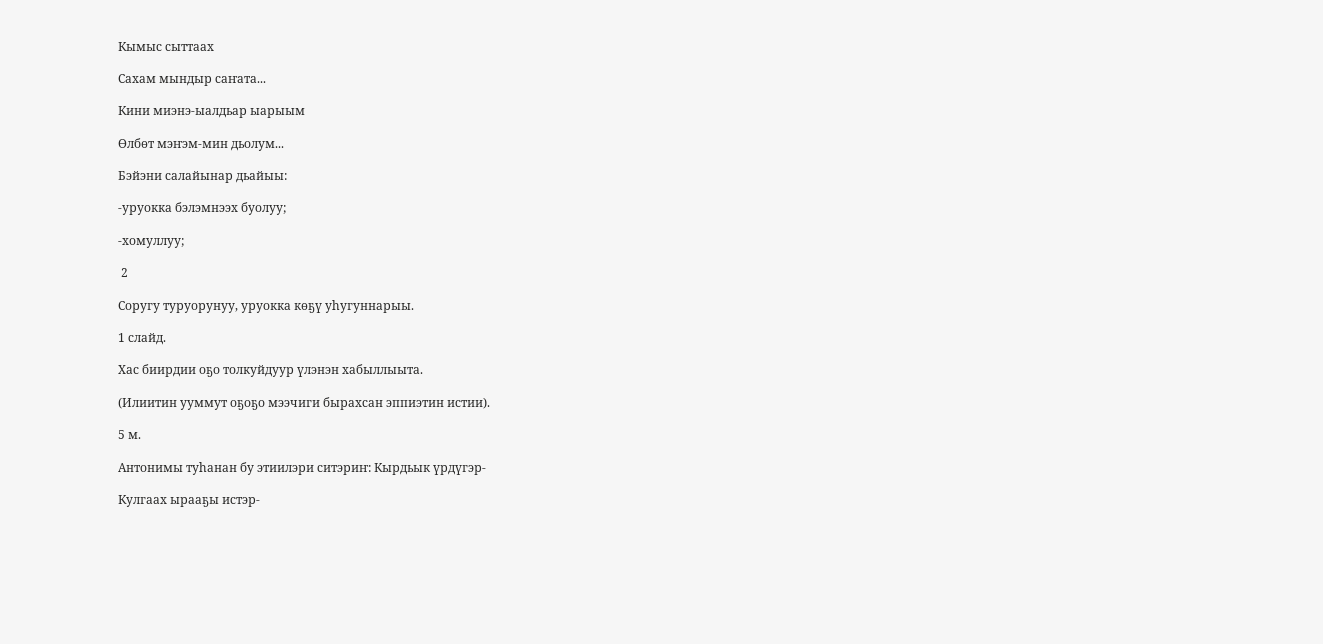Кымыс сыттаах

Сахам мындыр саҥата...

Кини миэнэ-ыалдьар ыарыым

Өлбөт мэҥэм-мин дьолум...

Бэйэни салайынар дьайыы:

-уруокка бэлэмнээх буолуу;

-хомуллуу;

 2

Соругу туруорунуу, уруокка көҕү уһугуннарыы.

1 слайд.

Хас биирдии оҕо толкуйдуур үлэнэн хабыллыыта.

(Илиитин ууммут оҕоҕо мээчиги бырахсан эппиэтин истии).

5 м.

Антонимы туһанан бу этиилэри ситэриҥ: Кырдьык үрдүгэр-

Кулгаах ырааҕы истэр-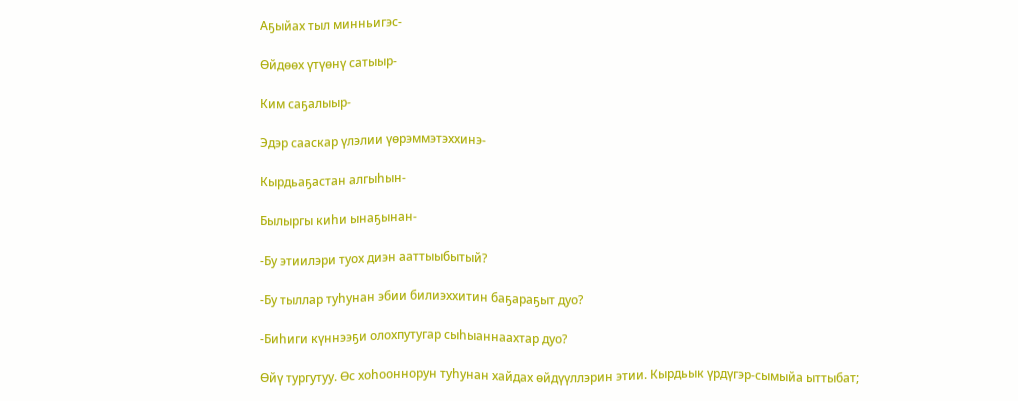Аҕыйах тыл минньигэс-

Өйдөөх үтүөнү сатыыр-

Ким саҕалыыр-

Эдэр сааскар үлэлии үөрэммэтэххинэ-

Кырдьаҕастан алгыһын-

Былыргы киһи ынаҕынан-

-Бу этиилэри туох диэн ааттыыбытый?

-Бу тыллар туһунан эбии билиэххитин баҕараҕыт дуо?

-Биһиги күннээҕи олохпутугар сыһыаннаахтар дуо?

Өйү тургутуу. Өс хоһооннорун туһунан хайдах өйдүүллэрин этии. Кырдьык үрдүгэр-сымыйа ыттыбат;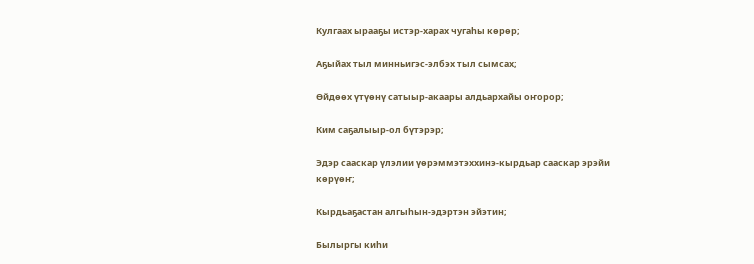Кулгаах ырааҕы истэр-харах чугаһы көрөр;

Аҕыйах тыл минньигэс-элбэх тыл сымсах;

Өйдөөх үтүөнү сатыыр-акаары алдьархайы оҥорор;

Ким саҕалыыр-ол бүтэрэр;

Эдэр сааскар үлэлии үөрэммэтэххинэ-кырдьар сааскар эрэйи көрүөҥ;

Кырдьаҕастан алгыһын-эдэртэн эйэтин;

Былыргы киһи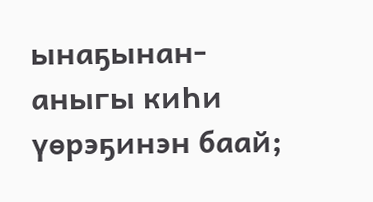ынаҕынан-аныгы киҺи үөрэҕинэн баай;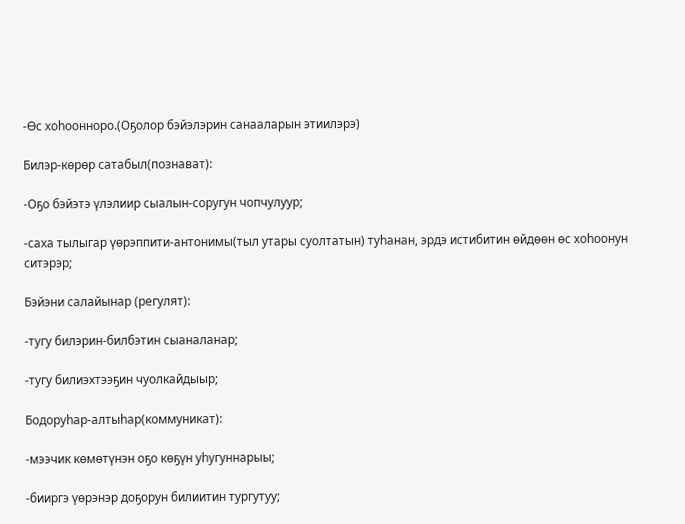-Өс хоһоонноро.(Оҕолор бэйэлэрин санааларын этиилэрэ)

Билэр-көрөр сатабыл(познават):

-Оҕо бэйэтэ үлэлиир сыалын-соругун чопчулуур;

-саха тылыгар үөрэппити-антонимы(тыл утары суолтатын) туһанан, эрдэ истибитин өйдөөн өс хоһоонун ситэрэр;

Бэйэни салайынар (регулят):

-тугу билэрин-билбэтин сыаналанар;

-тугу билиэхтээҕин чуолкайдыыр;

Бодоруһар-алтыһар(коммуникат):

-мээчик көмөтүнэн оҕо көҕүн уһугуннарыы;

-бииргэ үөрэнэр доҕорун билиитин тургутуу;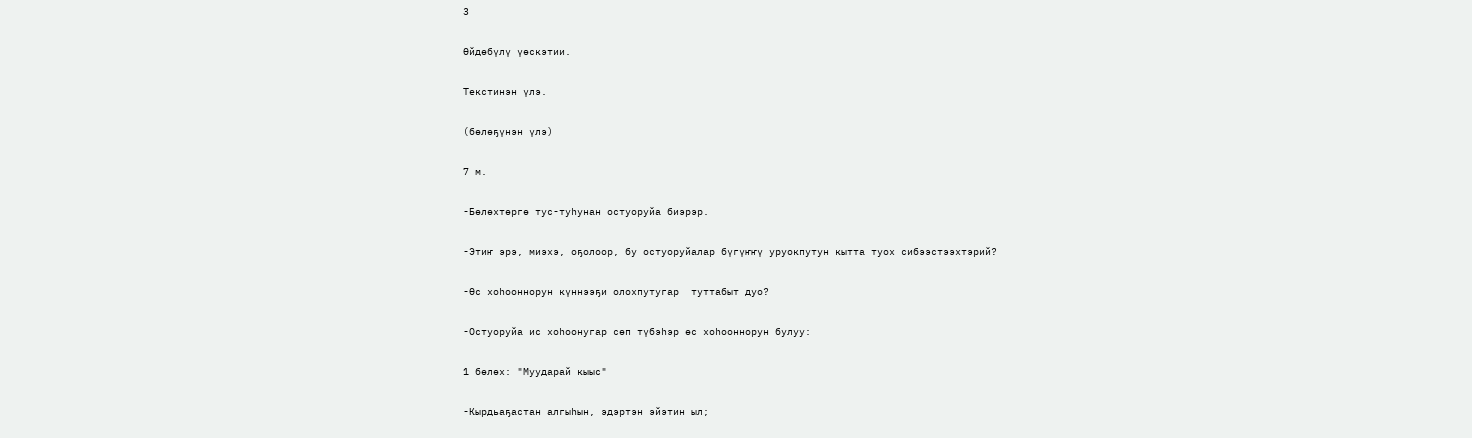3

Өйдөбүлү үөскэтии.

Текстинэн үлэ.

(бөлөҕүнэн үлэ)

7 м.

-Бөлөхтөргө тус-туһунан остуоруйа биэрэр.

-Этиҥ эрэ, миэхэ, оҕолоор, бу остуоруйалар бүгүҥҥү уруокпутун кытта туох сибээстээхтэрий?

-Өс хоһооннорун күннээҕи олохпутугар  туттабыт дуо?

-Остуоруйа ис хоһоонугар сөп түбэһэр өс хоһооннорун булуу:

1 бөлөх: "Муударай кыыс"

-Кырдьаҕастан алгыһын, эдэртэн эйэтин ыл;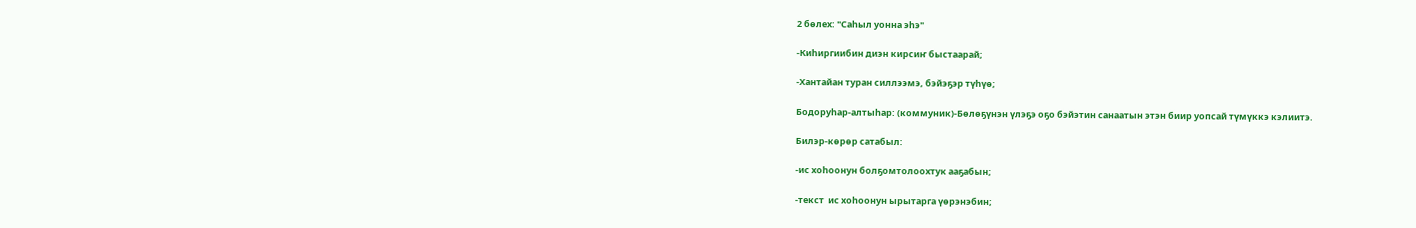2 бөлех: "Саһыл уонна эһэ"

-Киһиргиибин диэн кирсиҥ быстаарай;

-Хантайан туран силлээмэ, бэйэҕэр түһүө;

Бодоруһар-алтыһар: (коммуник)-Бөлөҕүнэн үлэҕэ оҕо бэйэтин санаатын этэн биир уопсай түмүккэ кэлиитэ.

Билэр-көрөр сатабыл:

-ис хоһоонун болҕомтолоохтук ааҕабын;

-текст  ис хоһоонун ырытарга үөрэнэбин;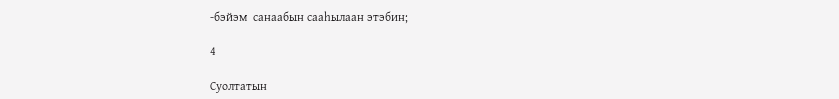-бэйэм  санаабын сааһылаан этэбин;

4

Суолтатын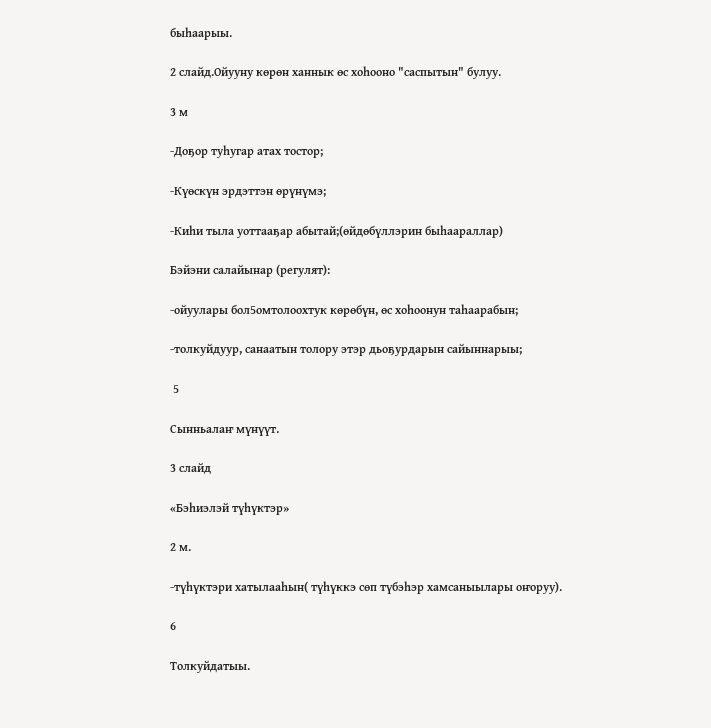быһаарыы.

2 слайд.Ойууну көрөн ханнык өс хоһооно "саспытын" булуу.

3 м

-Доҕор туһугар атах тостор;

-Күөскүн эрдэттэн өрүнүмэ;

-Киһи тыла уоттааҕар абытай;(өйдөбүллэрин быһаараллар)

Бэйэни салайынар (регулят):

-ойуулары бол5омтолоохтук көрөбүн, өс хоһоонун таһаарабын;

-толкуйдуур, санаатын толору этэр дьоҕурдарын сайыннарыы;

 5

Сынньалаҥ мүнүүт.

3 слайд

«Бэһиэлэй түһүктэр»

2 м.

-түһүктэри хатылааһын( түһүккэ сөп түбэһэр хамсаныылары оҥоруу).

6

Толкуйдатыы.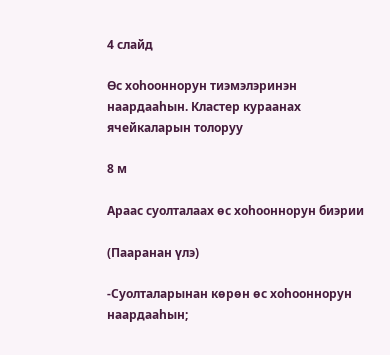4 слайд

Өс хоһооннорун тиэмэлэринэн наардааһын. Кластер кураанах ячейкаларын толоруу

8 м

Араас суолталаах өс хоһооннорун биэрии

(Пааранан үлэ)

-Суолталарынан көрөн өс хоһооннорун наардааһын;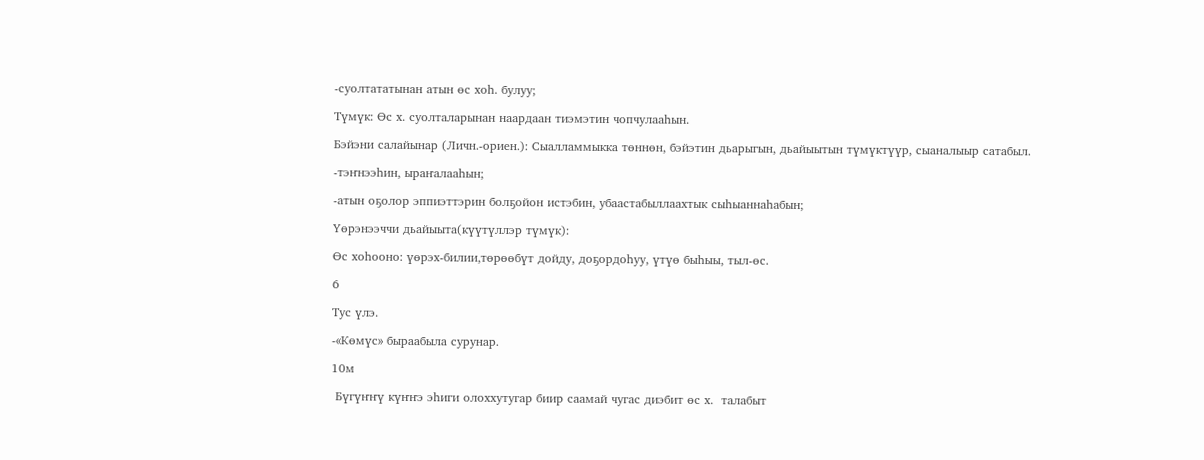-суолтататынан атын өс хоһ. булуу;

Түмүк: Өс х. суолталарынан наардаан тиэмэтин чопчулааһын.

Бэйэни салайынар (Личн.-ориен.): Сыалламмыкка төннөн, бэйэтин дьарыгын, дьайыытын түмүктүүр, сыаналыыр сатабыл.

-тэҥнээһин, ыраҥалааһын;

-атын оҕолор эппиэттэрин болҕойон истэбин, убаастабыллаахтык сыһыаннаһабын;

Үөрэнээччи дьайыыта(күүтүллэр түмүк):

Өс хоһооно: үөрэх-билии,төрөөбүт дойду, доҕордоһуу, үтүө быһыы, тыл-өс.

6

Тус үлэ.

-«Көмүс» быраабыла сурунар.

10м

 Бүгүҥҥү күҥҥэ эһиги олоххутугар биир саамай чугас диэбит өс х.  талабыт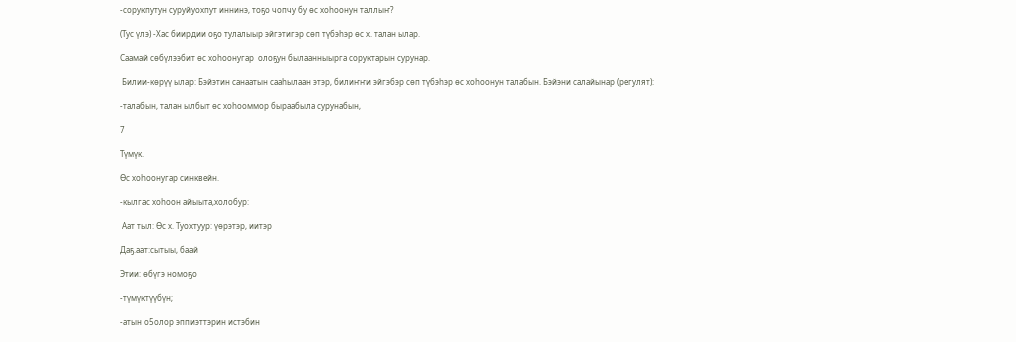-сорукпутун суруйуохпут иннинэ, тоҕо чопчу бу өс хоһоонун таллыҥ?

(Тус үлэ) -Хас биирдии оҕо тулалыыр эйгэтигэр сөп түбэһэр өс х. талан ылар.

Саамай сөбүлээбит өс хоһоонугар  олоҕун былаанныырга соруктарын сурунар.

 Билии-көрүү ылар: Бэйэтин санаатын сааһылаан этэр, билиҥҥи эйгэбэр сөп түбэһэр өс хоһоонун талабын. Бэйэни салайынар (регулят):

-талабын, талан ылбыт өс хоһооммор быраабыла сурунабын,

7

Түмүк.

Өс хоһоонугар синквейн.

-кылгас хоһоон айыыта,холобур:

 Аат тыл: Өс х. Туохтуур: үөрэтэр, иитэр

Даҕ.аат:сытыы, баай

Этии: өбүгэ номоҕо

-түмүктүүбүн;

-атын о5олор эппиэттэрин истэбин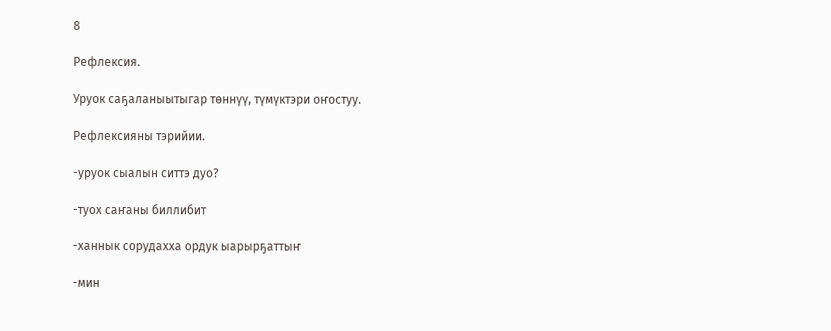8

Рефлексия.

Уруок саҕаланыытыгар төннүү, түмүктэри оҥостуу.

Рефлексияны тэрийии.

-уруок сыалын ситтэ дуо?

-туох саҥаны биллибит

-ханнык сорудахха ордук ыарырҕаттыҥ

-мин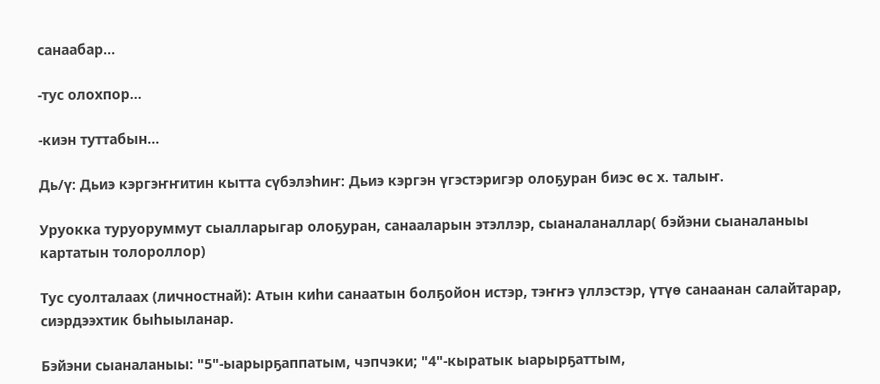санаабар...

-тус олохпор...

-киэн туттабын...

Дь/ү: Дьиэ кэргэҥҥитин кытта сүбэлэһиҥ: Дьиэ кэргэн үгэстэригэр олоҕуран биэс өс х. талыҥ.

Уруокка туруоруммут сыалларыгар олоҕуран, санааларын этэллэр, сыаналаналлар( бэйэни сыаналаныы картатын толороллор)

Тус суолталаах (личностнай): Атын киһи санаатын болҕойон истэр, тэҥҥэ үллэстэр, үтүө санаанан салайтарар, сиэрдээхтик быһыыланар.

Бэйэни сыаналаныы: "5"-ыарырҕаппатым, чэпчэки; "4"-кыратык ыарырҕаттым,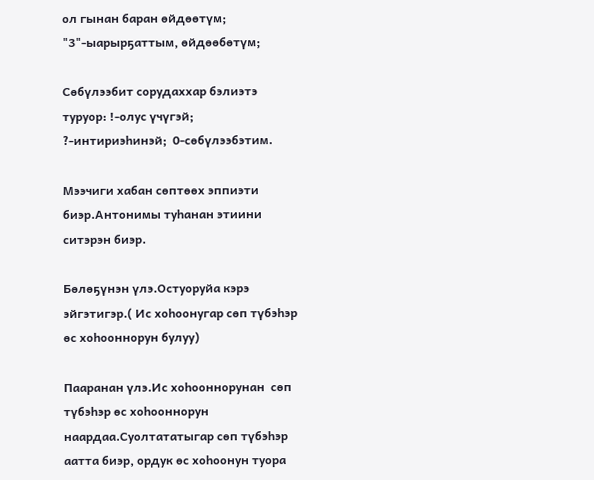ол гынан баран өйдөөтүм; "3"-ыарырҕаттым, өйдөөбөтүм;

Сөбүлээбит сорудаххар бэлиэтэ туруор: !-олус үчүгэй;  ?-интириэһинэй;  0-сөбүлээбэтим.

Мээчиги хабан сөптөөх эппиэти биэр.Антонимы туһанан этиини ситэрэн биэр.

Бөлөҕүнэн үлэ.Остуоруйа кэрэ эйгэтигэр.( Ис хоһоонугар сөп түбэһэр өс хоһооннорун булуу)

Пааранан үлэ.Ис хоһооннорунан  сөп түбэһэр өс хоһооннорун наардаа.Суолтататыгар сөп түбэһэр аатта биэр, ордук өс хоһоонун туора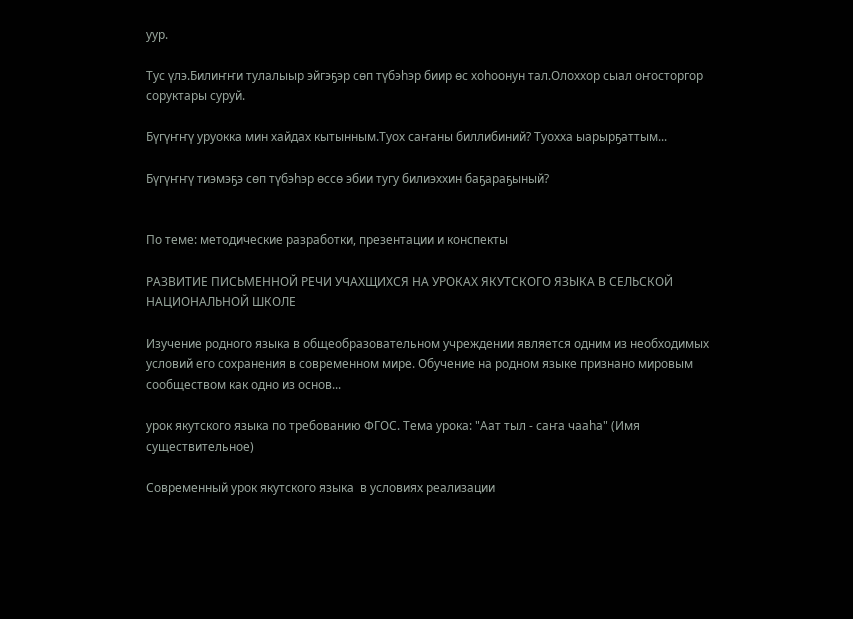уур.

Тус үлэ.Билиҥҥи тулалыыр эйгэҕэр сөп түбэһэр биир өс хоһоонун тал.Олоххор сыал оҥосторгор соруктары суруй.

Бүгүҥҥү уруокка мин хайдах кытынным.Туох саҥаны биллибиний? Туохха ыарырҕаттым...

Бүгүҥҥү тиэмэҕэ сөп түбэһэр өссө эбии тугу билиэххин баҕараҕыный?


По теме: методические разработки, презентации и конспекты

РАЗВИТИЕ ПИСЬМЕННОЙ РЕЧИ УЧАХЩИХСЯ НА УРОКАХ ЯКУТСКОГО ЯЗЫКА В СЕЛЬСКОЙ НАЦИОНАЛЬНОЙ ШКОЛЕ

Изучение родного языка в общеобразовательном учреждении является одним из необходимых условий его сохранения в современном мире. Обучение на родном языке признано мировым сообществом как одно из основ...

урок якутского языка по требованию ФГОС. Тема урока: "Аат тыл - саҥа чааһа" (Имя существительное)

Современный урок якутского языка  в условиях реализации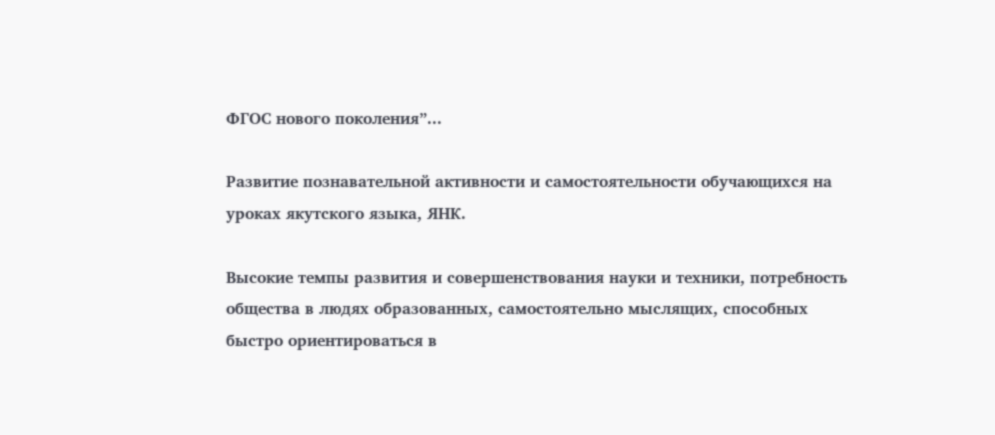ФГОС нового поколения”...

Развитие познавательной активности и самостоятельности обучающихся на уроках якутского языка, ЯНК.

Высокие темпы развития и совершенствования науки и техники, потребность общества в людях образованных, самостоятельно мыслящих, способных быстро ориентироваться в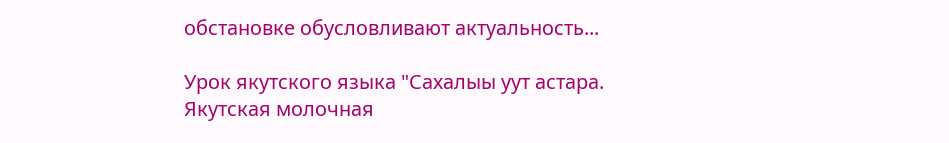обстановке обусловливают актуальность...

Урок якутского языка "Сахалыы уут астара. Якутская молочная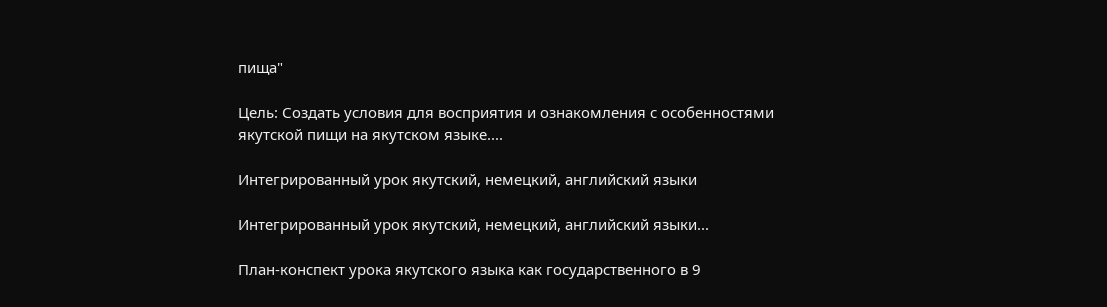пища"

Цель: Создать условия для восприятия и ознакомления с особенностями якутской пищи на якутском языке....

Интегрированный урок якутский, немецкий, английский языки

Интегрированный урок якутский, немецкий, английский языки...

План-конспект урока якутского языка как государственного в 9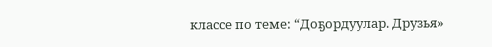классе по теме: “Доҕордуулар. Друзья»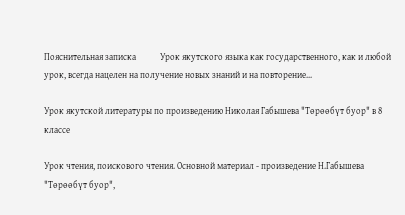Пояснительная записка            Урок якутского языка как государственного, как и любой урок, всегда нацелен на получение новых знаний и на повторение...

Урок якутской литературы по произведению Николая Габышева "Төрөөбүт буор" в 8 классе

Урок чтения, поискового чтения. Основной материал - произведение Н.Габышева "Төрөөбүт буор",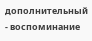дополнительный - воспоминание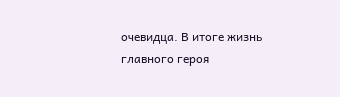очевидца. В итоге жизнь главного героя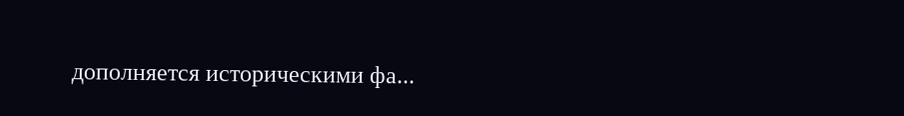дополняется историческими фа...